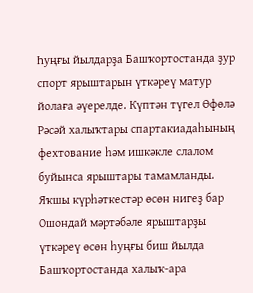Һуңғы йылдарҙа Башҡортостанда ҙур спорт ярыштарын үткәреү матур йолаға әүерелде. Күптән түгел Өфөлә Рәсәй халыҡтары спартакиадаһының фехтование һәм ишкәкле слалом буйынса ярыштары тамамланды.
Яҡшы күрһәткестәр өсөн нигеҙ бар
Ошондай мәртәбәле ярыштарҙы үткәреү өсөн һуңғы биш йылда Башҡортостанда халыҡ-ара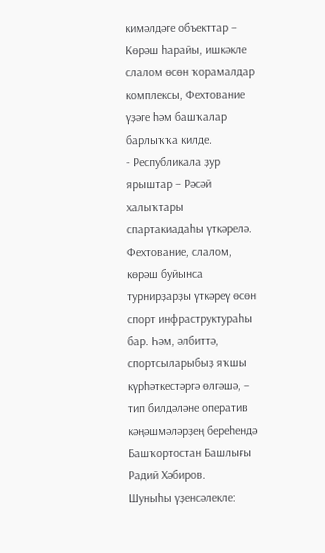кимәлдәге объекттар – Көрәш һарайы, ишкәкле слалом өсөн ҡорамалдар комплексы, Фехтование үҙәге һәм башҡалар барлыҡҡа килде.
- Республикала ҙур ярыштар – Рәсәй халыҡтары спартакиадаһы үткәрелә. Фехтование, слалом, көрәш буйынса турнирҙарҙы үткәреү өсөн спорт инфраструктураһы бар. Һәм, әлбиттә, спортсыларыбыҙ яҡшы күрһәткестәргә өлгәшә, – тип билдәләне оператив кәңәшмәләрҙең береһендә Башҡортостан Башлығы Радий Хәбиров.
Шуныһы үҙенсәлекле: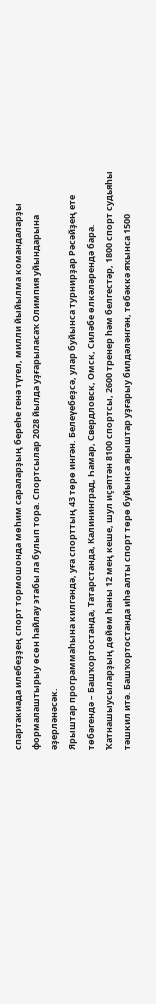спартакиада илебеҙҙең спорт тормошонда мөһим сараларҙың береһе генә түгел, милли йыйылма командаларҙы формалаштырыу өсөн һайлау этабы ла булып тора. Спортсылар 2028 йылда уҙғарыласаҡ Олимпия уйындарына әҙерләнәсәк.
Ярыштар программаһына килгәндә, уға спорттың 43 төрө ингән. Белеүебеҙсә, улар буйынса турнирҙар Рәсәйҙең ете төбәгендә – Башҡортостанда, Татарстанда, Калининград, Һамар, Свердловск, Омск, Силәбе өлкәләрендә бара. Ҡатнашыусыларҙың дөйөм һаны 12 мең кеше, шул иҫәптән 8100 спортсы, 2600 тренер һәм белгестәр, 1800 спорт судьяһы тәшкил итә. Башҡортостанда иһә алты спорт төрө буйынса ярыштар уҙғарыу билдәләнгән, төбәккә яҡынса 1500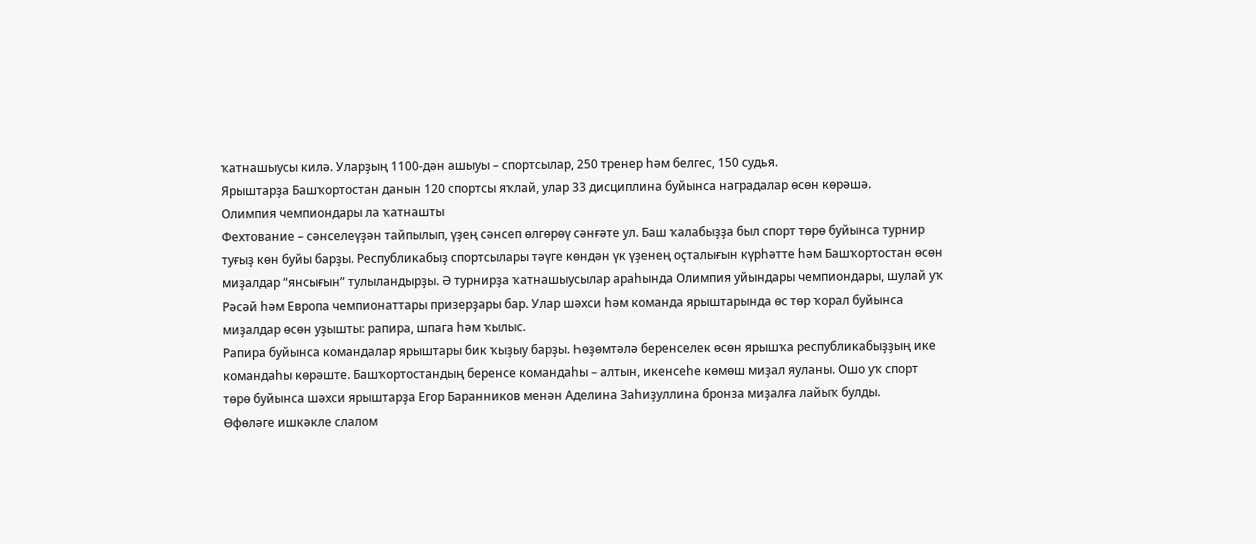ҡатнашыусы килә. Уларҙың 1100-дән ашыуы – спортсылар, 250 тренер һәм белгес, 150 судья.
Ярыштарҙа Башҡортостан данын 120 спортсы яҡлай, улар 33 дисциплина буйынса наградалар өсөн көрәшә.
Олимпия чемпиондары ла ҡатнашты
Фехтование – сәнселеүҙән тайпылып, үҙең сәнсеп өлгөрөү сәнғәте ул. Баш ҡалабыҙҙа был спорт төрө буйынса турнир туғыҙ көн буйы барҙы. Республикабыҙ спортсылары тәүге көндән үк үҙенең оҫталығын күрһәтте һәм Башҡортостан өсөн миҙалдар “янсығын” тулыландырҙы. Ә турнирҙа ҡатнашыусылар араһында Олимпия уйындары чемпиондары, шулай уҡ Рәсәй һәм Европа чемпионаттары призерҙары бар. Улар шәхси һәм команда ярыштарында өс төр ҡорал буйынса миҙалдар өсөн уҙышты: рапира, шпага һәм ҡылыс.
Рапира буйынса командалар ярыштары бик ҡыҙыу барҙы. Һөҙөмтәлә беренселек өсөн ярышҡа республикабыҙҙың ике командаһы көрәште. Башҡортостандың беренсе командаһы – алтын, икенсеһе көмөш миҙал яуланы. Ошо уҡ спорт төрө буйынса шәхси ярыштарҙа Егор Баранников менән Аделина Заһиҙуллина бронза миҙалға лайыҡ булды.
Өфөләге ишкәкле слалом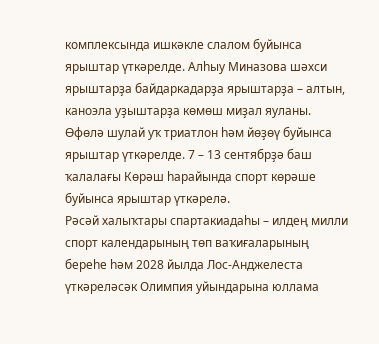комплексында ишкәкле слалом буйынса ярыштар үткәрелде. Алһыу Миназова шәхси ярыштарҙа байдаркадарҙа ярыштарҙа – алтын, каноэла уҙыштарҙа көмөш миҙал яуланы. Өфөлә шулай уҡ триатлон һәм йөҙөү буйынса ярыштар үткәрелде. 7 – 13 сентябрҙә баш ҡалалағы Көрәш һарайында спорт көрәше буйынса ярыштар үткәрелә.
Рәсәй халыҡтары спартакиадаһы – илдең милли спорт календарының төп ваҡиғаларының береһе һәм 2028 йылда Лос-Анджелеста үткәреләсәк Олимпия уйындарына юллама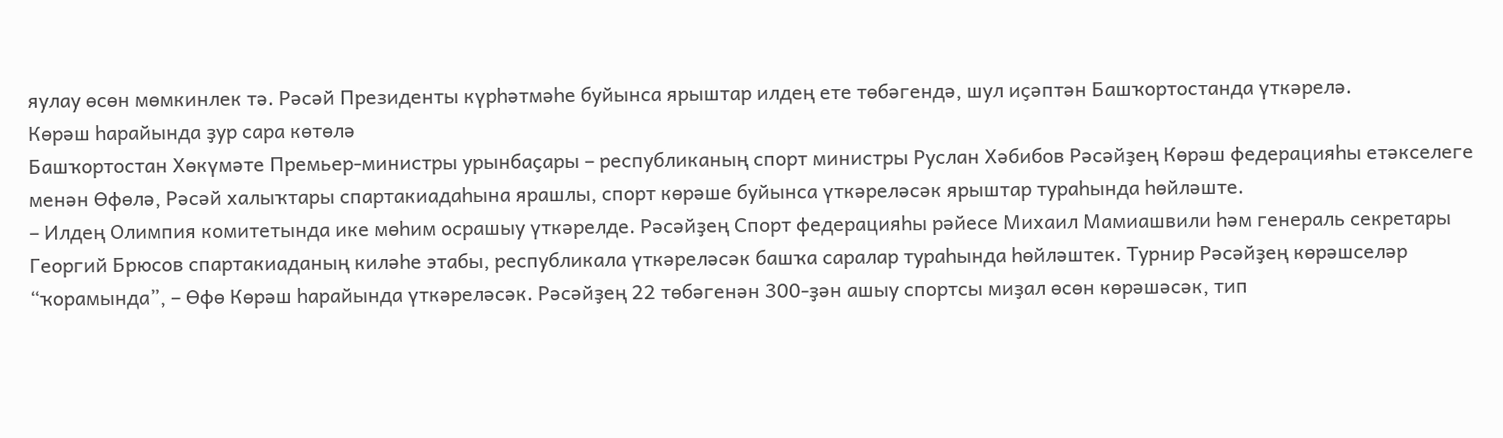яулау өсөн мөмкинлек тә. Рәсәй Президенты күрһәтмәһе буйынса ярыштар илдең ете төбәгендә, шул иҫәптән Башҡортостанда үткәрелә.
Көрәш һарайында ҙур сара көтөлә
Башҡортостан Хөкүмәте Премьер-министры урынбаҫары – республиканың спорт министры Руслан Хәбибов Рәсәйҙең Көрәш федерацияһы етәкселеге менән Өфөлә, Рәсәй халыҡтары спартакиадаһына ярашлы, спорт көрәше буйынса үткәреләсәк ярыштар тураһында һөйләште.
– Илдең Олимпия комитетында ике мөһим осрашыу үткәрелде. Рәсәйҙең Спорт федерацияһы рәйесе Михаил Мамиашвили һәм генераль секретары Георгий Брюсов спартакиаданың киләһе этабы, республикала үткәреләсәк башҡа саралар тураһында һөйләштек. Турнир Рәсәйҙең көрәшселәр “ҡорамында”, – Өфө Көрәш һарайында үткәреләсәк. Рәсәйҙең 22 төбәгенән 300-ҙән ашыу спортсы миҙал өсөн көрәшәсәк, тип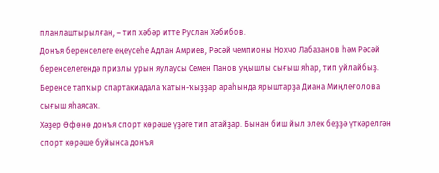планлаштырылған, – тип хәбәр итте Руслан Хәбибов.
Донъя беренселеге еңеүсеһе Адлан Амриев, Рәсәй чемпионы Нохчо Лабазанов һәм Рәсәй беренселегендә призлы урын яулаусы Семен Панов уңышлы сығыш яһар, тип уйлайбыҙ. Беренсе тапҡыр спартакиадала ҡатын-ҡыҙҙар араһында ярыштарҙа Диана Миңлеғолова сығыш яһаясаҡ.
Хәҙер Өфөнө донъя спорт көрәше үҙәге тип атайҙар. Бынан биш йыл элек беҙҙә үткәрелгән спорт көрәше буйынса донъя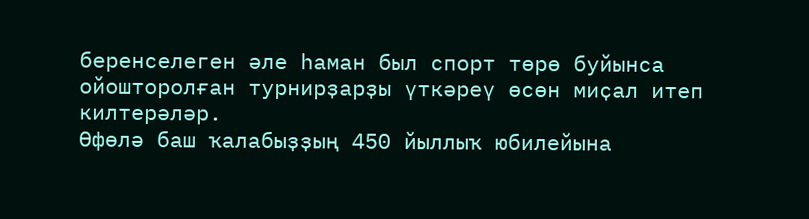беренселеген әле һаман был спорт төрө буйынса ойошторолған турнирҙарҙы үткәреү өсөн миҫал итеп килтерәләр.
Өфөлә баш ҡалабыҙҙың 450 йыллыҡ юбилейына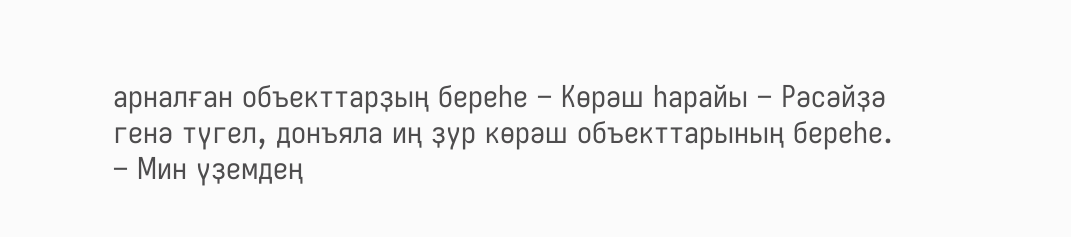арналған объекттарҙың береһе – Көрәш һарайы – Рәсәйҙә генә түгел, донъяла иң ҙур көрәш объекттарының береһе.
– Мин үҙемдең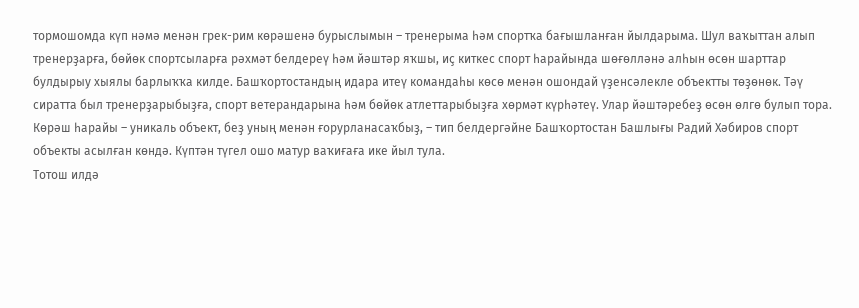тормошомда күп нәмә менән грек-рим көрәшенә бурыслымын – тренерыма һәм спортҡа бағышланған йылдарыма. Шул ваҡыттан алып тренерҙарға, бөйөк спортсыларға рәхмәт белдереү һәм йәштәр яҡшы, иҫ киткес спорт һарайында шөғөлләнә алһын өсөн шарттар булдырыу хыялы барлыҡҡа килде. Башҡортостандың идара итеү командаһы көсө менән ошондай үҙенсәлекле объектты төҙөнөк. Тәү сиратта был тренерҙарыбыҙға, спорт ветерандарына һәм бөйөк атлеттарыбыҙға хөрмәт күрһәтеү. Улар йәштәребеҙ өсөн өлгө булып тора. Көрәш һарайы – уникаль объект, беҙ уның менән ғорурланасаҡбыҙ, – тип белдергәйне Башҡортостан Башлығы Радий Хәбиров спорт объекты асылған көндә. Күптән түгел ошо матур ваҡиғаға ике йыл тула.
Тотош илдә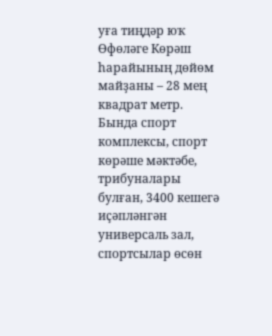уға тиңдәр юҡ
Өфөләге Көрәш һарайының дөйөм майҙаны – 28 мең квадрат метр. Бында спорт комплексы, спорт көрәше мәктәбе, трибуналары булған, 3400 кешегә иҫәпләнгән универсаль зал, спортсылар өсөн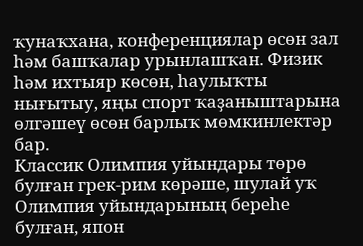ҡунаҡхана, конференциялар өсөн зал һәм башҡалар урынлашҡан. Физик һәм ихтыяр көсөн, һаулыҡты нығытыу, яңы спорт ҡаҙаныштарына өлгәшеү өсөн барлыҡ мөмкинлектәр бар.
Классик Олимпия уйындары төрө булған грек-рим көрәше, шулай уҡ Олимпия уйындарының береһе булған, япон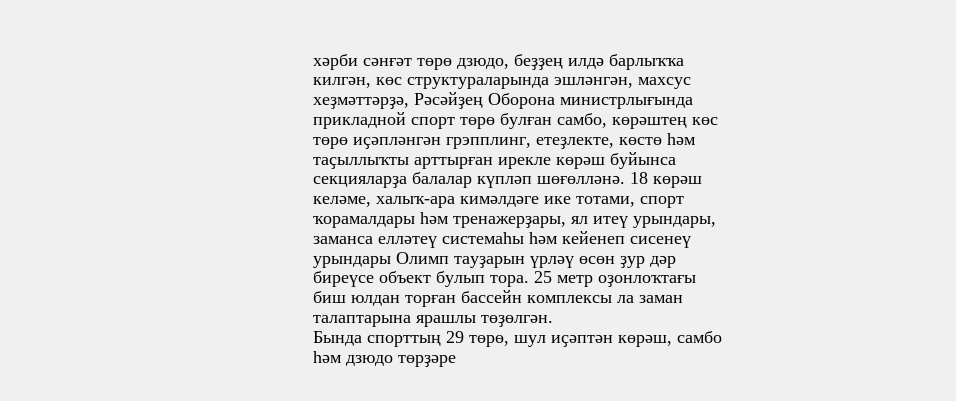хәрби сәнғәт төрө дзюдо, беҙҙең илдә барлыҡҡа килгән, көс структураларында эшләнгән, махсус хеҙмәттәрҙә, Рәсәйҙең Оборона министрлығында прикладной спорт төрө булған самбо, көрәштең көс төрө иҫәпләнгән грэпплинг, етеҙлекте, көстө һәм таҫыллыҡты арттырған ирекле көрәш буйынса секцияларҙа балалар күпләп шөғөлләнә. 18 көрәш келәме, халыҡ-ара кимәлдәге ике тотами, спорт ҡорамалдары һәм тренажерҙары, ял итеү урындары, заманса елләтеү системаһы һәм кейенеп сисенеү урындары Олимп тауҙарын үрләү өсөн ҙур дәр биреүсе объект булып тора. 25 метр оҙонлоҡтағы биш юлдан торған бассейн комплексы ла заман талаптарына ярашлы төҙөлгән.
Бында спорттың 29 төрө, шул иҫәптән көрәш, самбо һәм дзюдо төрҙәре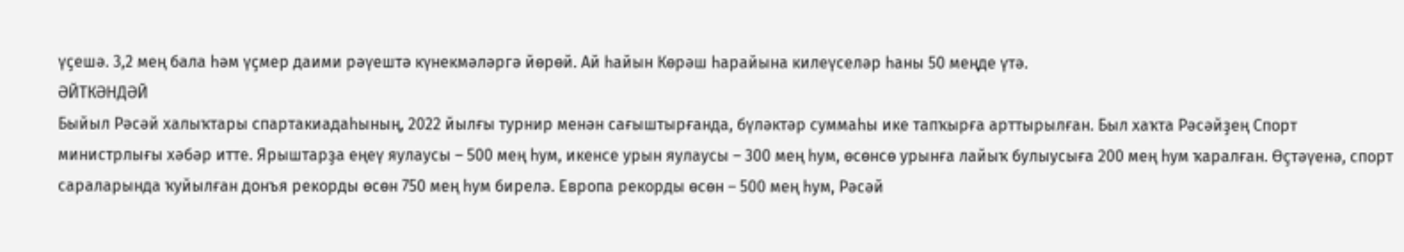үҫешә. 3,2 мең бала һәм үҫмер даими рәүештә күнекмәләргә йөрөй. Ай һайын Көрәш һарайына килеүселәр һаны 50 меңде үтә.
ӘЙТКӘНДӘЙ
Быйыл Рәсәй халыҡтары спартакиадаһының, 2022 йылғы турнир менән сағыштырғанда, бүләктәр суммаһы ике тапҡырға арттырылған. Был хаҡта Рәсәйҙең Спорт министрлығы хәбәр итте. Ярыштарҙа еңеү яулаусы – 500 мең һум, икенсе урын яулаусы – 300 мең һум, өсөнсө урынға лайыҡ булыусыға 200 мең һум ҡаралған. Өҫтәүенә, спорт сараларында ҡуйылған донъя рекорды өсөн 750 мең һум бирелә. Европа рекорды өсөн – 500 мең һум, Рәсәй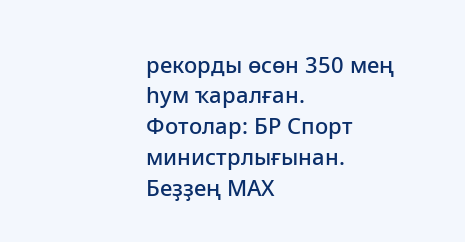рекорды өсөн 350 мең һум ҡаралған.
Фотолар: БР Спорт министрлығынан.
Беҙҙең МАХ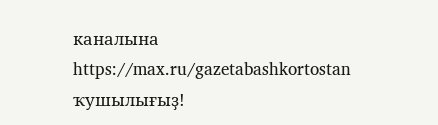каналына https://max.ru/gazetabashkortostan ҡушылығыҙ!